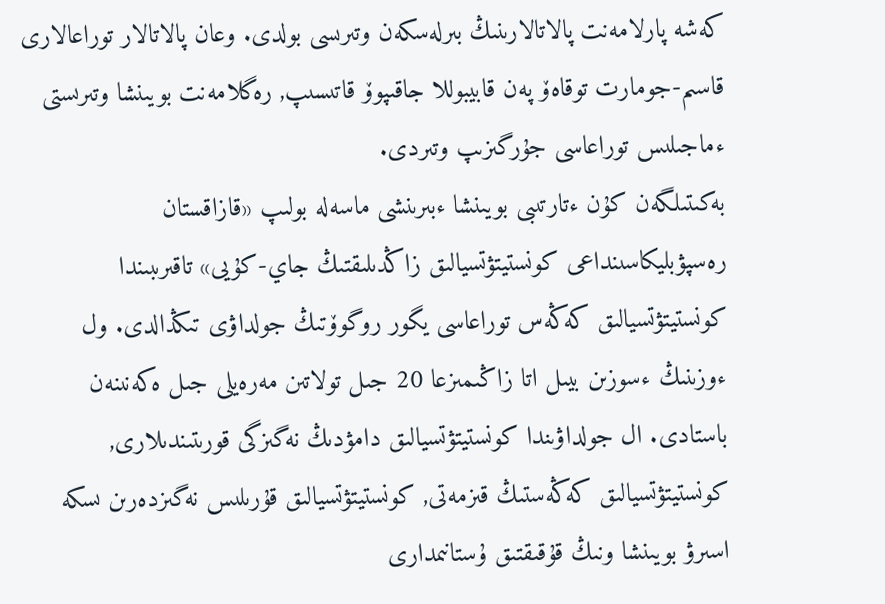كەشە پارلامەنت پالاتالارىنىڭ بىرلەسكەن وتىرىسى بولدى. وعان پالاتالار توراعالارى قاسىم-جومارت توقاەۆ پەن قابيبوللا جاقىپوۆ قاتىسىپ, رەگلامەنت بويىنشا وتىرىستى ءماجىلىس توراعاسى جۇرگىزىپ وتىردى.
بەكىتىلگەن كۇن ءتارتىبى بويىنشا ءبىرىنشى ماسەلە بولىپ «قازاقستان رەسپۋبليكاسىنداعى كونستيتۋتسيالىق زاڭدىلىقتىڭ جاي-كۇيى» تاقىرىبىندا كونستيتۋتسيالىق كەڭەس توراعاسى يگور روگوۆتىڭ جولداۋى تىڭدالدى. ول ءوزىنىڭ ءسوزىن بيىل اتا زاڭىمىزعا 20 جىل تولاتىن مەرەيلى جىل ەكەنىنەن باستادى. ال جولداۋىندا كونستيتۋتسيالىق دامۋدىڭ نەگىزگى قورىتىندىلارى, كونستيتۋتسيالىق كەڭەستىڭ قىزمەتى, كونستيتۋتسيالىق قۇرىلىس نەگىزدەرىن ىسكە اسىرۋ بويىنشا ونىڭ قۇقىقتىق ۇستانىمدارى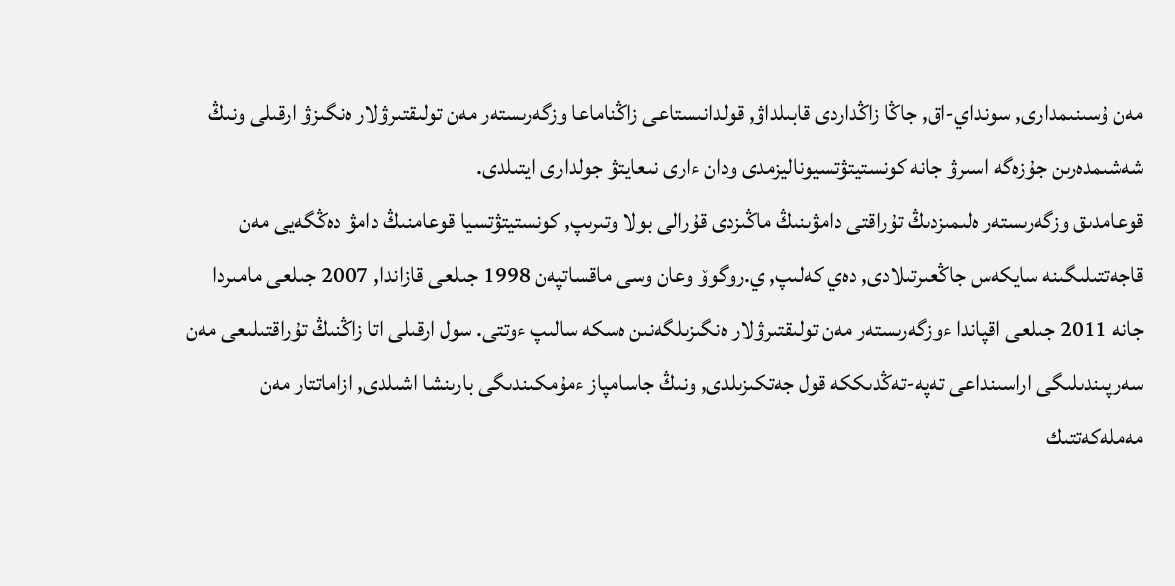مەن ۇسىنىمدارى, سونداي-اق, جاڭا زاڭداردى قابىلداۋ, قولدانىستاعى زاڭناماعا وزگەرىستەر مەن تولىقتىرۋلار ەنگىزۋ ارقىلى ونىڭ شەشىمدەرىن جۇزەگە اسىرۋ جانە كونستيتۋتسيوناليزمدى ودان ءارى نىعايتۋ جولدارى ايتىلدى.
قوعامدىق وزگەرىستەر ەلىمىزدىڭ تۇراقتى دامۋىنىڭ ماڭىزدى قۇرالى بولا وتىرىپ, كونستيتۋتسيا قوعامنىڭ دامۋ دەڭگەيى مەن قاجەتتىلىگىنە سايكەس جاڭعىرتىلادى, دەي كەلىپ, ي.روگوۆ وعان وسى ماقساتپەن 1998 جىلعى قازاندا, 2007 جىلعى مامىردا جانە 2011 جىلعى اقپاندا ءوزگەرىستەر مەن تولىقتىرۋلار ەنگىزىلگەنىن ەسكە سالىپ ءوتتى. سول ارقىلى اتا زاڭنىڭ تۇراقتىلىعى مەن سەرپىندىلىگى اراسىنداعى تەپە-تەڭدىككە قول جەتكىزىلدى, ونىڭ جاسامپاز ءمۇمكىندىگى بارىنشا اشىلدى, ازاماتتار مەن مەملەكەتتىك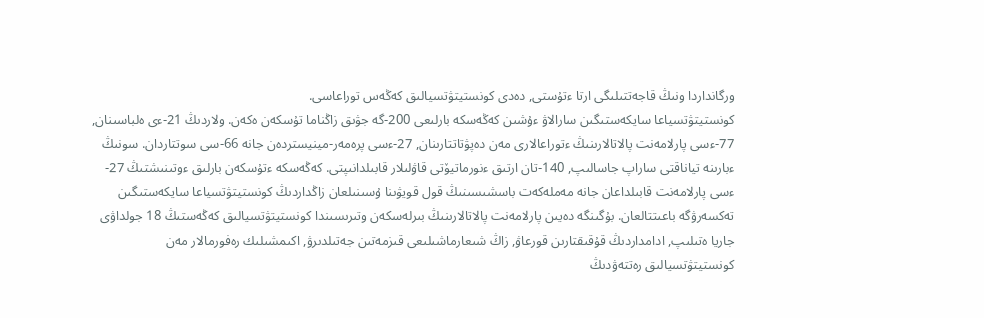ورگانداردا ونىڭ قاجەتتىلىگى ارتا ءتۇستى, دەدى كونستيتۋتسيالىق كەڭەس توراعاسى.
كونستيتۋتسياعا سايكەستىگىن سارالاۋ ءۇشىن كەڭەسكە بارلىعى 200-گە جۋىق زاڭناما تۇسكەن ەكەن. ولاردىڭ 21-ءى ەلباسىنان, 77-ءسى پارلامەنت پالاتالارىنىڭ ءتوراعالارى مەن دەپۋتاتتارىنان, 27-ءسى پرەمەر-مينيستردەن جانە 66-سى سوتتاردان. سونىڭ ءبارىنە تياناقتى ساراپ جاسالىپ, 140-تان ارتىق ءنورماتيۆتى قاۋلىلار قابىلدانىپتى. كەڭەسكە ءتۇسكەن بارلىق ءوتىنىشتىڭ 27-ءسى پارلامەنت قابىلداعان جانە مەملەكەت باسشىسىنىڭ قول قويۋىنا ۇسىنىلعان زاڭداردىڭ كونستيتۋتسياعا سايكەستىگىن تەكسەرۋگە باعىتتالعان. بۇگىنگە دەيىن پارلامەنت پالاتالارىنىڭ بىرلەسكەن وتىرىسىندا كونستيتۋتسيالىق كەڭەستىڭ 18 جولداۋى جاريا ەتىلىپ, ادامداردىڭ قۇقىقتارىن قورعاۋ, زاڭ شىعارماشىلىعى قىزمەتىن جەتىلدىرۋ, اكىمشىلىك رەفورمالار مەن كونستيتۋتسيالىق رەتتەۋدىڭ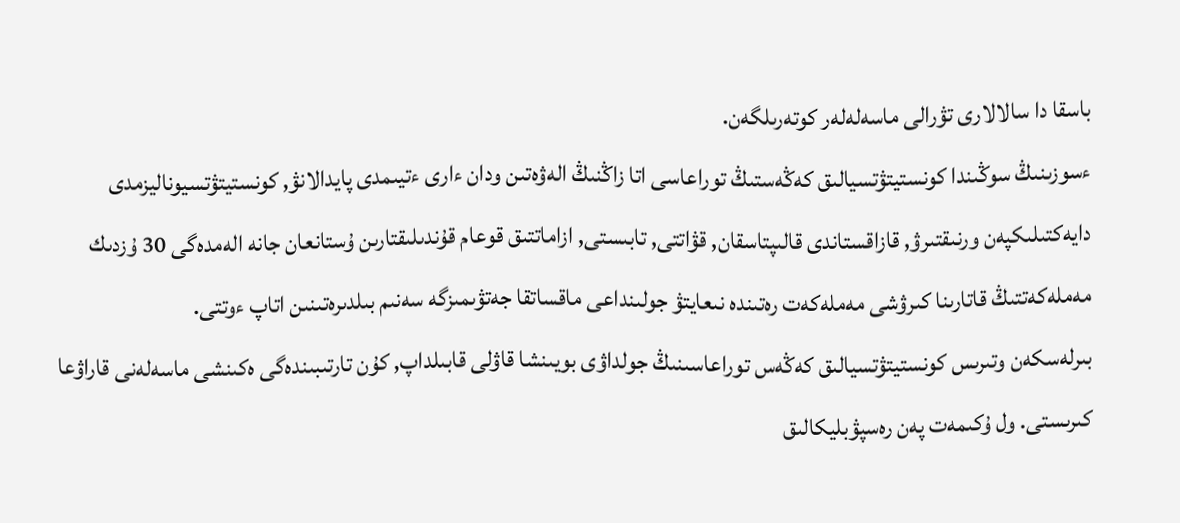باسقا دا سالالارى تۋرالى ماسەلەلەر كوتەرىلگەن.
ءسوزىنىڭ سوڭىندا كونستيتۋتسيالىق كەڭەستىڭ توراعاسى اتا زاڭنىڭ الەۋەتىن ودان ءارى ءتيىمدى پايدالانۋ, كونستيتۋتسيوناليزمدى دايەكتىلىكپەن ورنىقتىرۋ, قازاقستاندى قالىپتاسقان, قۋاتتى, تابىستى, ازاماتتىق قوعام قۇندىلىقتارىن ۇستانعان جانە الەمدەگى 30 ۇزدىك مەملەكەتتىڭ قاتارىنا كىرۋشى مەملەكەت رەتىندە نىعايتۋ جولىنداعى ماقساتقا جەتۋىمىزگە سەنىم بىلدىرەتىنىن اتاپ ءوتتى.
بىرلەسكەن وتىرىس كونستيتۋتسيالىق كەڭەس توراعاسىنىڭ جولداۋى بويىنشا قاۋلى قابىلداپ, كۇن تارتىبىندەگى ەكىنشى ماسەلەنى قاراۋعا كىرىستى. ول ۇكىمەت پەن رەسپۋبليكالىق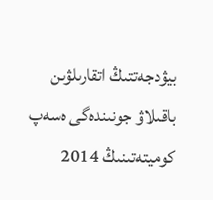بيۋدجەتتىڭ اتقارىلۋىن باقىلاۋ جونىندەگى ەسەپ كوميتەتىنىڭ 2014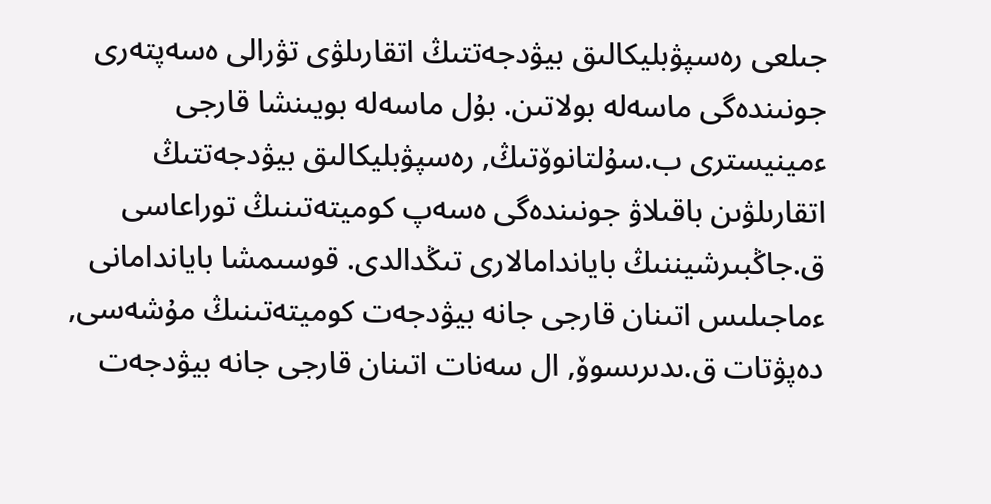جىلعى رەسپۋبليكالىق بيۋدجەتتىڭ اتقارىلۋى تۋرالى ەسەپتەرى جونىندەگى ماسەلە بولاتىن. بۇل ماسەلە بويىنشا قارجى ءمينيسترى ب.سۇلتانوۆتىڭ, رەسپۋبليكالىق بيۋدجەتتىڭ اتقارىلۋىن باقىلاۋ جونىندەگى ەسەپ كوميتەتىنىڭ توراعاسى ق.جاڭبىرشيننىڭ باياندامالارى تىڭدالدى. قوسىمشا باياندامانى ءماجىلىس اتىنان قارجى جانە بيۋدجەت كوميتەتىنىڭ مۇشەسى, دەپۋتات ق.ىدىرىسوۆ, ال سەنات اتىنان قارجى جانە بيۋدجەت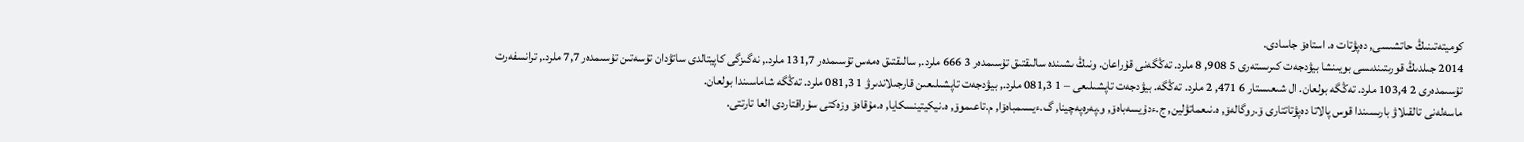كوميتەتىنىڭ حاتشىسى, دەپۋتات ە. استاەۆ جاسادى.
2014 جىلدىڭ قورىتىندىسى بويىنشا بيۋدجەت كىرىستەرى 5 908, 8 ملرد. تەڭگەنى قۇراعان. ونىڭ ىشىندە سالىقتىق تۇسىمدەر 3 666 ملرد., سالىقتىق ەمەس تۇسىمدەر 131,7 ملرد., نەگىزگى كاپيتالدى ساتۋدان تۇسەتىن تۇسىمدەر 7,7 ملرد., ترانسفەرت تۇسىمدەرى 2 103,4 ملرد. تەڭگە بولعان. ال شىعىستار 6 471, 2 ملرد. تەڭگە. بيۋدجەت تاپشىلىعى – 1 081,3 ملرد., بيۋدجەت تاپشىلىعىن قارجىلاندىرۋ 1 081,3 ملرد. تەڭگە شاماسىندا بولعان.
ماسەلەنى تالقىلاۋ بارىسىندا قوس پالاتا دەپۋتاتتارى ۆ.روگالەۆ, ە.نىعماتۋلين, ج.ءدۇيسەباەۆ, و.پەرەپەچينا, گ.ءيسىمباەۆا, م.تاعىموۆ, ە.نيكيتينسكايا, ە.مۇقاەۆ وزەكتى سۇراقتاردى العا تارتتى.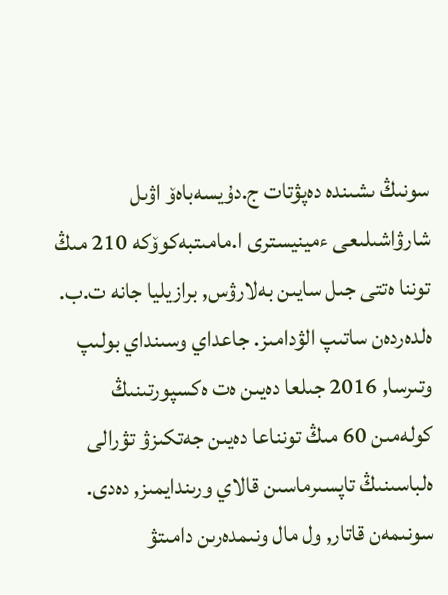سونىڭ ىشىندە دەپۋتات ج.دۇيسەباەۆ اۋىل شارۋاشىلىعى ءمينيسترى ا.مامىتبەكوۆكە 210 مىڭ توننا ەتتى جىل سايىن بەلارۋس, برازيليا جانە ت.ب. ەلدەردەن ساتىپ الۋدامىز. جاعداي وسىنداي بولىپ وتىرسا, 2016 جىلعا دەيىن ەت ەكسپورتىنىڭ كولەمىن 60 مىڭ تونناعا دەيىن جەتكىزۋ تۋرالى ەلباسىنىڭ تاپسىرماسىن قالاي ورىندايمىز, دەدى. سونىمەن قاتار, ول مال ونىمدەرىن دامىتۋ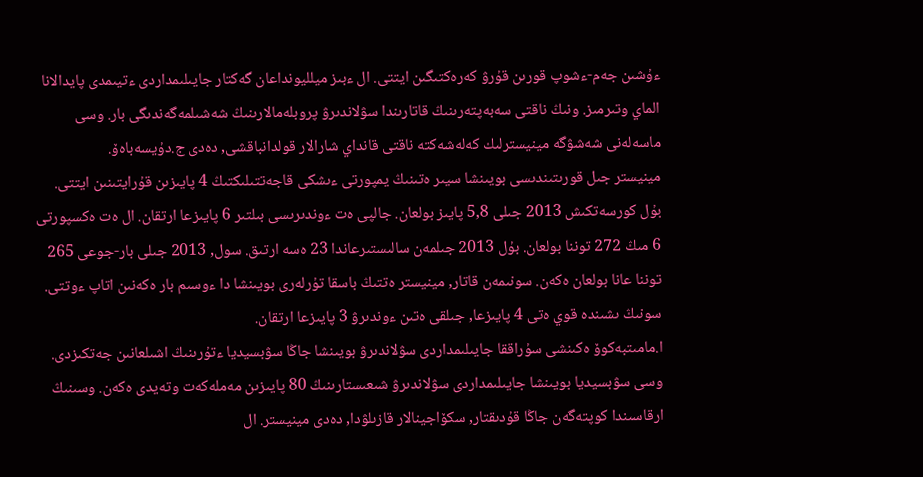ءۇشىن جەم-ءشوپ قورىن قۇرۋ كەرەكتىگىن ايتتى. ال ءبىز ميلليونداعان گەكتار جايىلىمداردى ءتيىمدى پايدالانا الماي وتىرمىز. ونىڭ ناقتى سەبەپتەرىنىڭ قاتارىندا سۋلاندىرۋ پروبلەمالارىنىڭ شەشىلمەگەندىگى بار. وسى ماسەلەنى شەشۋگە مينيسترلىك كەلەشەكتە ناقتى قانداي شارالار قولدانباقشى, دەدى ج.دۇيسەباەۆ.
مينيستر جىل قورىتىندىسى بويىنشا سيىر ەتىنىڭ يمپورتى ءىشكى قاجەتتىلىكتىڭ 4 پايىزىن قۇرايتىنىن ايتتى. بۇل كورسەتكىش 2013 جىلى 5,8 پايىز بولعان. جالپى ەت ءوندىرىسى بىلتىر 6 پايىزعا ارتقان. ال ەت ەكسپورتى 6 مىڭ 272 توننا بولعان. بۇل 2013 جىلمەن سالىستىرعاندا 23 ەسە ارتىق. سول, 2013 جىلى بار-جوعى 265 توننا عانا بولعان ەكەن. سونىمەن قاتار, مينيستر ەتتىڭ باسقا تۇرلەرى بويىنشا دا ءوسىم بار ەكەنىن اتاپ ءوتتى. سونىڭ ىشىندە قوي ەتى 4 پايىزعا, جىلقى ەتىن ءوندىرۋ 3 پايىزعا ارتقان.
ا.مامىتبەكوۆ ەكىنشى سۇراققا جايىلىمداردى سۋلاندىرۋ بويىنشا جاڭا سۋبسيديا ءتۇرىنىڭ اشىلعانىن جەتكىزدى. وسى سۋبسيديا بويىنشا جايىلىمداردى سۋلاندىرۋ شىعىستارىنىڭ 80 پايىزىن مەملەكەت وتەيدى ەكەن. وسىنىڭ ارقاسىندا كوپتەگەن جاڭا قۇدىقتار, سكۆاجينالار قازىلۋدا, دەدى مينيستر. ال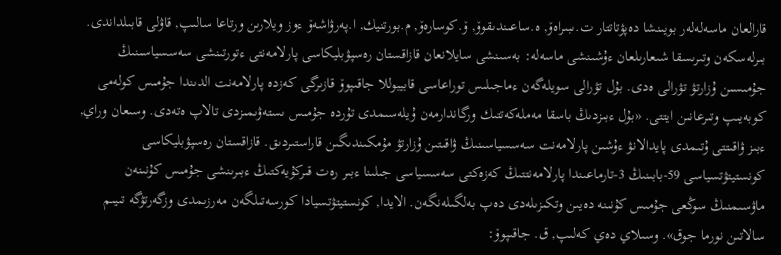قارالعان ماسەلەلەر بويىنشا دەپۋتاتتار ت.ىبىراەۆ, ە.ساعىندىقوۆ, ۆ.كوسارەۆ, م.بورتنيك, ا.پەرۋاشەۆ ءوز ويلارىن ورتاعا سالىپ, قاۋلى قابىلداندى.
بىرلەسكەن وتىرىسقا شىعارىلعان ءۇشىنشى ماسەلە: بەسىنشى سايلانعان قازاقستان رەسپۋبليكاسى پارلامەنتى ءتورتىنشى سەسسياسىنىڭ جۇمىسىن ۇزارتۋ تۋرالى ەدى. بۇل تۋرالى سويلەگەن ءماجىلىس توراعاسى قابيبوللا جاقىپوۆ قازىرگى كەزدە پارلامەنت الدىندا جۇمىس كولەمى كوبەيىپ وتىرعانىن ايتتى. «بۇل ءبىزدىڭ باسقا مەملەكەتتىك ورگاندارمەن ۇيلەسىمدى تۇردە جۇمىس ىستەۋىمىزدى تالاپ ەتەدى. وسىعان وراي, ءبىز ۋاقىتتى ۇتىمدى پايدالانۋ ءۇشىن پارلامەنت سەسسياسىنىڭ ۋاقىتىن ۇزارتۋ مۇمكىندىگىن قاراستىردىق. قازاقستان رەسپۋبليكاسى كونستيتۋتسياسى 59-بابىنىڭ 3-تارماعىندا پارلامەنتتىڭ كەزەكتى سەسسياسى جىلىنا ءبىر رەت قىركۇيەكتىڭ ءبىرىنشى جۇمىس كۇنىنەن ماۋسىمنىڭ سوڭعى جۇمىس كۇنىنە دەيىن وتكىزىلەدى دەپ بەلگىلەنگەن. الايدا, كونستيتۋتسيادا كورسەتىلگەن مەرزىمدى وزگەرتۋگە تىيىم سالاتىن نورما جوق». وسىلاي دەي كەلىپ, ق. جاقىپوۆ: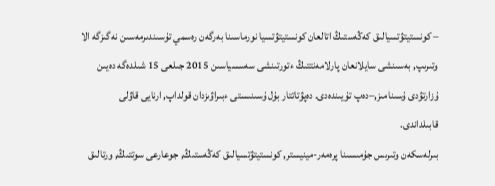– كونستيتۋتسيالىق كەڭەستىڭ اتالعان كونستيتۋتسيا نورماسىنا بەرگەن رەسمي تۇسىندىرمەسىن نەگىزگە الا وتىرىپ, بەسىنشى سايلانعان پارلامەنتتىڭ ءتورتىنشى سەسسياسىن 2015 جىلعى 15 شىلدەگە دەيىن ۇزارتۋدى ۇسىنامىز,–دەپ تۇيىندەدى. دەپۋتاتتار بۇل ۇسىنىستى ءبىراۋىزدان قولداپ, ارنايى قاۋلى قابىلداندى.
بىرلەسكەن وتىرىس جۇمىسىنا پرەمەر-مينيستر, كونستيتۋتسيالىق كەڭەستىڭ, جوعارعى سوتتىڭ, ورتالىق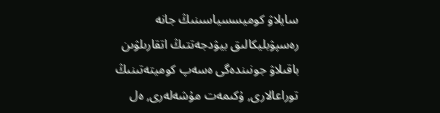سايلاۋ كوميسسياسىنىڭ جانە رەسپۋبليكالىق بيۋدجەتتىڭ اتقارىلۋىن باقىلاۋ جونىندەگى ەسەپ كوميتەتىنىڭ توراعالارى, ۇكىمەت مۇشەلەرى, ەل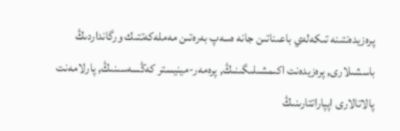پرەزيدەنتىنە تىكەلەي باعىناتىن جانە ەسەپ بەرەتىن مەملەكەتتىك ورگانداردىڭ باسشىلارى, پرەزيدەنت اكىمشىلىگىنىڭ, پرەمەر-مينيستر كەڭسەسىنىڭ, پارلامەنت پالاتالارى اپپاراتتارىنىڭ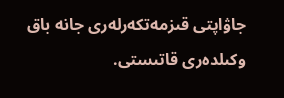جاۋاپتى قىزمەتكەرلەرى جانە باق وكىلدەرى قاتىستى.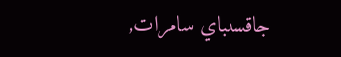جاقسىباي سامرات,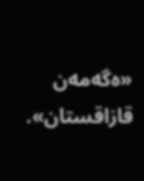«ەگەمەن قازاقستان».